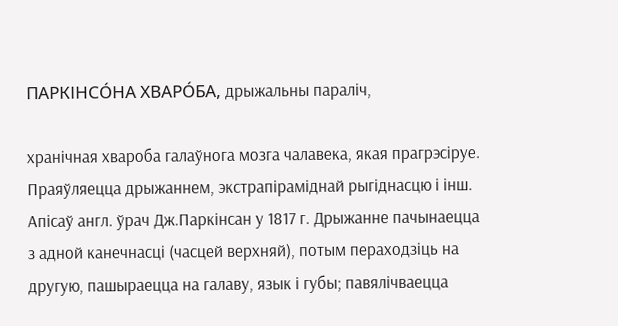ПАРКІНСО́НА ХВАРО́БА, дрыжальны параліч,

хранічная хвароба галаўнога мозга чалавека, якая прагрэсіруе. Праяўляецца дрыжаннем, экстрапіраміднай рыгіднасцю і інш. Апісаў англ. ўрач Дж.Паркінсан у 1817 г. Дрыжанне пачынаецца з адной канечнасці (часцей верхняй), потым пераходзіць на другую, пашыраецца на галаву, язык і губы; павялічваецца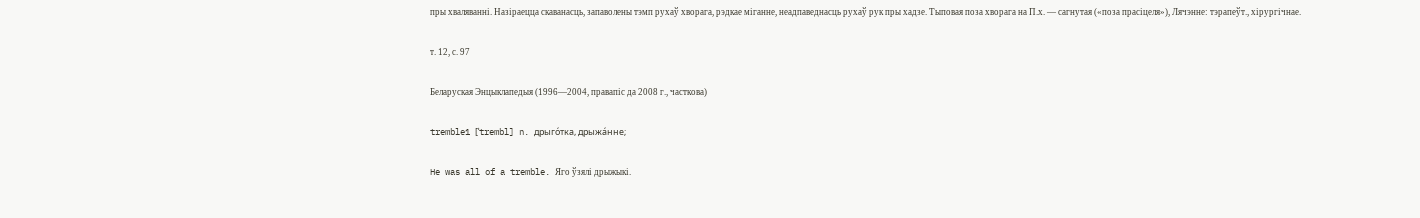пры хваляванні. Назіраецца скаванасць, запаволены тэмп рухаў хворага, рэдкае міганне, неадпаведнасць рухаў рук пры хадзе. Тыповая поза хворага на П.х. — сагнутая («поза прасіцеля»), Лячэнне: тэрапеўт., хірургічнае.

т. 12, с. 97

Беларуская Энцыклапедыя (1996—2004, правапіс да 2008 г., часткова)

tremble1 [ˈtrembl] n. дрыго́тка, дрыжа́нне;

He was all of a tremble. Яго ўзялі дрыжыкі.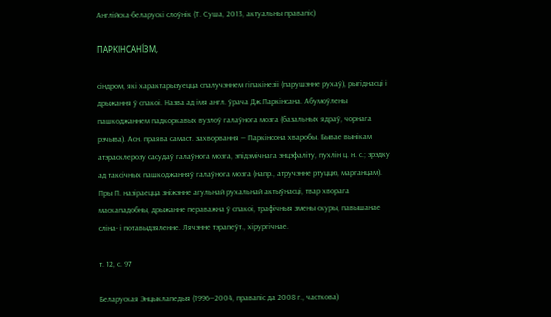Англійска-беларускі слоўнік (Т. Суша, 2013, актуальны правапіс)

ПАРКІНСАНІ́ЗМ,

сіндром, які характарызуецца спалучэннем гіпакінезіі (парушэнне рухаў), рыгіднасці і дрыжання ў спакоі. Назва ад імя англ. ўрача Дж.Паркінсана. Абумоўлены пашкоджаннем падкоркавых вузлоў галаўнога мозга (базальных ядраў, чорнага рэчыва). Асн. праява самаст. захворвання — Паркінсона хваробы. Бывае вынікам атэрасклерозу сасудаў галаўнога мозга, эпідэмічнага энцэфаліту, пухлін ц. н. с.; зрэдку ад таксічных пашкоджанняў галаўнога мозга (напр., атручэнне ртуццю, марганцам). Пры П. назіраецца зніжэнне агульнай рухальнай актыўнасці, твар хворага маскападобны, дрыжанне пераважна ў спакоі, трафічныя змены скуры, павышанае сліна- і потавыдзяленне. Лячэнне тэрапеўт., хірургічнае.

т. 12, с. 97

Беларуская Энцыклапедыя (1996—2004, правапіс да 2008 г., часткова)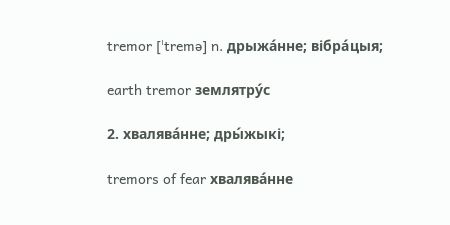tremor [ˈtremə] n. дрыжа́нне; вібра́цыя;

earth tremor землятру́с

2. хвалява́нне; дры́жыкі;

tremors of fear хвалява́нне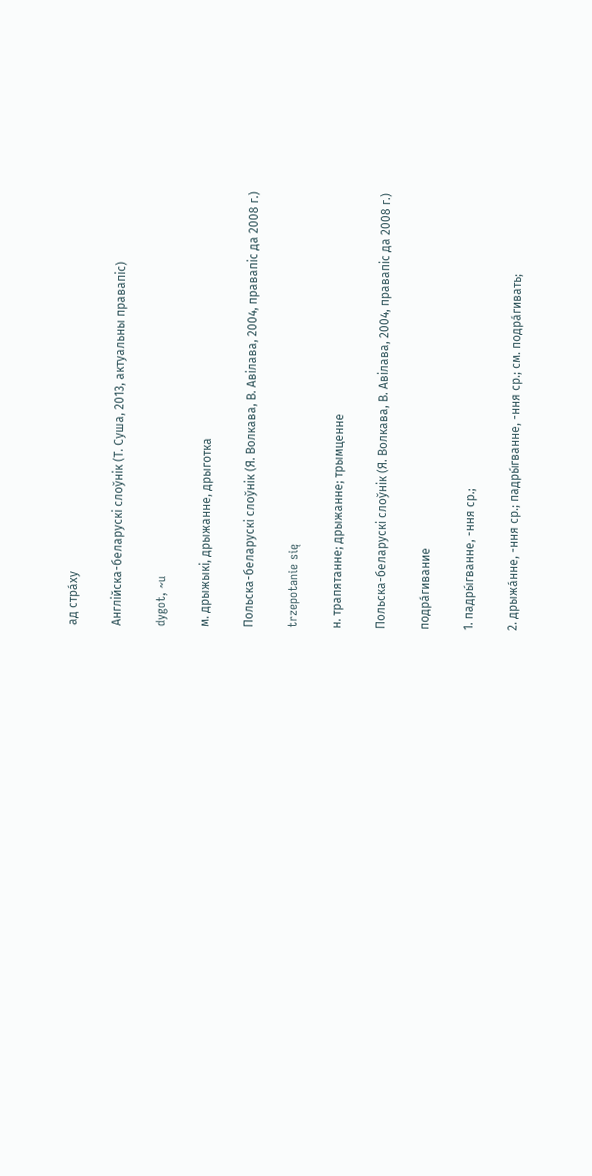ад стра́ху

Англійска-беларускі слоўнік (Т. Суша, 2013, актуальны правапіс)

dygot, ~u

м. дрыжыкі, дрыжанне, дрыготка

Польска-беларускі слоўнік (Я. Волкава, В. Авілава, 2004, правапіс да 2008 г.)

trzepotanie się

н. трапятанне; дрыжанне; трымценне

Польска-беларускі слоўнік (Я. Волкава, В. Авілава, 2004, правапіс да 2008 г.)

подра́гивание

1. падры́гванне, -ння ср.;

2. дрыжа́нне, -ння ср.; падры́гванне, -ння ср.; см. подра́гивать;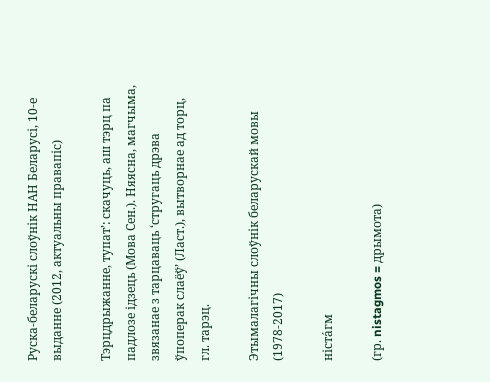Руска-беларускі слоўнік НАН Беларусі, 10-е выданне (2012, актуальны правапіс)

Тэрцдрыжанне, тупат’: скачуць, аш тэрц па падлозе ідзець (Мова Сен.). Няясна, магчыма, звязанае з тарцаваць ‘стругаць дрэва ўпоперак слаёў’ (Ласт.), вытворнае ад торц, гл. тарэц.

Этымалагічны слоўнік беларускай мовы (1978-2017)

ніста́гм

(гр. nistagmos = дрымота)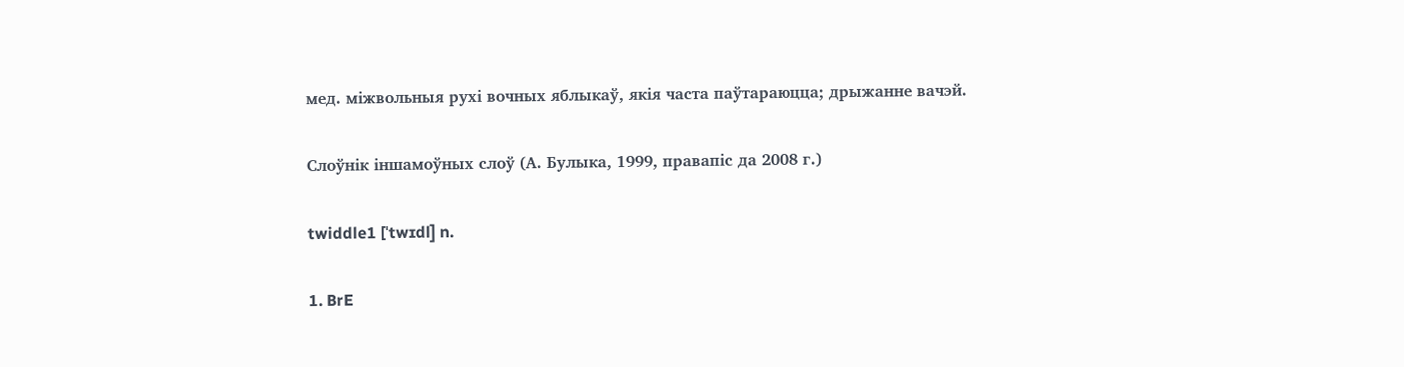мед. міжвольныя рухі вочных яблыкаў, якія часта паўтараюцца; дрыжанне вачэй.

Слоўнік іншамоўных слоў (А. Булыка, 1999, правапіс да 2008 г.)

twiddle1 [ˈtwɪdl] n.

1. BrE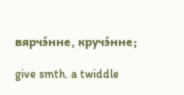вярчэ́нне, кручэ́нне;

give smth. a twiddle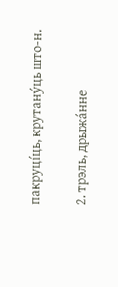пакруці́ць, крутану́ць што-н.

2. трэль, дрыжа́нне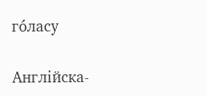го́ласу

Англійска-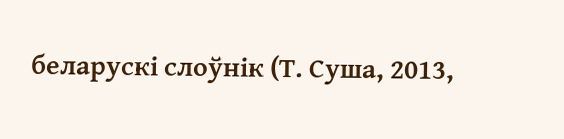беларускі слоўнік (Т. Суша, 2013,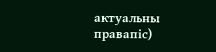актуальны правапіс)